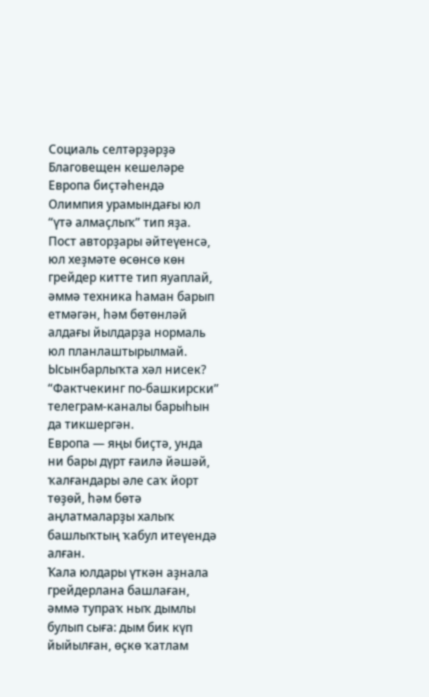Социаль селтәрҙәрҙә Благовещен кешеләре Европа биҫтәһендә Олимпия урамындағы юл “үтә алмаҫлыҡ” тип яҙа. Пост авторҙары әйтеүенсә, юл хеҙмәте өсөнсө көн грейдер китте тип яуаплай, әммә техника һаман барып етмәгән, һәм бөтөнләй алдағы йылдарҙа нормаль юл планлаштырылмай.
Ысынбарлыҡта хәл нисек? “Фактчекинг по-башкирски” телеграм-каналы барыһын да тикшергән.
Европа — яңы биҫтә, унда ни бары дүрт ғаилә йәшәй, ҡалғандары әле саҡ йорт төҙөй, һәм бөтә аңлатмаларҙы халыҡ башлыҡтың ҡабул итеүендә алған.
Ҡала юлдары үткән аҙнала грейдерлана башлаған, әммә тупраҡ ныҡ дымлы булып сыға: дым бик күп йыйылған, өҫкө ҡатлам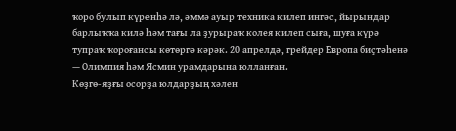ҡоро булып күренһә лә, әммә ауыр техника килеп ингәс, йырындар барлыҡҡа килә һәм тағы ла ҙурыраҡ колея килеп сыға, шуға күрә тупраҡ ҡороғансы көтөргә кәрәк. 20 апрелдә, грейдер Европа биҫтәһенә — Олимпия һәм Ясмин урамдарына юлланған.
Көҙгө-яҙғы осорҙа юлдарҙың хәлен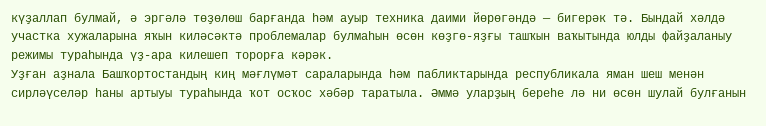күҙаллап булмай, ә эргәлә төҙөлөш барғанда һәм ауыр техника даими йөрөгәндә — бигерәк тә. Бындай хәлдә участка хужаларына яҡын киләсәктә проблемалар булмаһын өсөн көҙгө-яҙғы ташҡын ваҡытында юлды файҙаланыу режимы тураһында үҙ-ара килешеп торорға кәрәк.
Уҙған аҙнала Башҡортостандың киң мәғлүмәт сараларында һәм пабликтарында республикала яман шеш менән сирләүселәр һаны артыуы тураһында ҡот осҡос хәбәр таратыла. Әммә уларҙың береһе лә ни өсөн шулай булғанын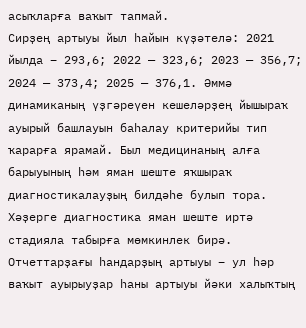асыҡларға ваҡыт тапмай.
Сирҙең артыуы йыл һайын күҙәтелә: 2021 йылда – 293,6; 2022 — 323,6; 2023 — 356,7; 2024 — 373,4; 2025 — 376,1. Әммә динамиканың үҙгәреүен кешеләрҙең йышыраҡ ауырый башлауын баһалау критерийы тип ҡарарға ярамай. Был медицинаның алға барыуының һәм яман шеште яҡшыраҡ диагностикалауҙың билдәһе булып тора.
Хәҙерге диагностика яман шеште иртә стадияла табырға мөмкинлек бирә. Отчеттарҙағы һандарҙың артыуы – ул һәр ваҡыт ауырыуҙар һаны артыуы йәки халыҡтың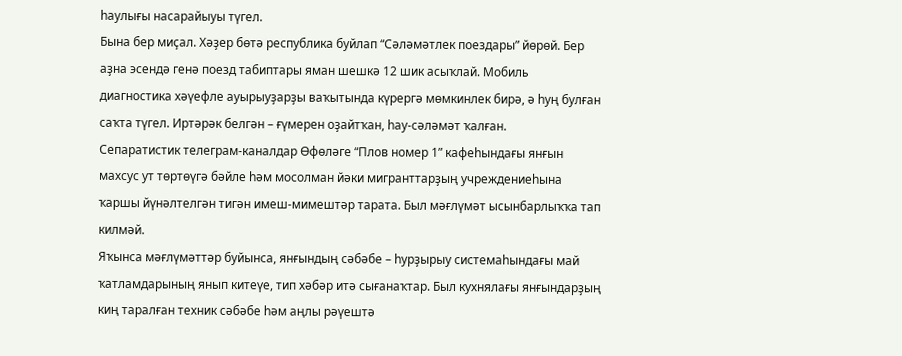һаулығы насарайыуы түгел.
Бына бер миҫал. Хәҙер бөтә республика буйлап “Сәләмәтлек поездары” йөрөй. Бер аҙна эсендә генә поезд табиптары яман шешкә 12 шик асыҡлай. Мобиль диагностика хәүефле ауырыуҙарҙы ваҡытында күрергә мөмкинлек бирә, ә һуң булған саҡта түгел. Иртәрәк белгән – ғүмерен оҙайтҡан, һау-сәләмәт ҡалған.
Сепаратистик телеграм-каналдар Өфөләге “Плов номер 1” кафеһындағы янғын махсус ут төртөүгә бәйле һәм мосолман йәки мигранттарҙың учреждениеһына ҡаршы йүнәлтелгән тигән имеш-мимештәр тарата. Был мәғлүмәт ысынбарлыҡҡа тап килмәй.
Яҡынса мәғлүмәттәр буйынса, янғындың сәбәбе – һурҙырыу системаһындағы май ҡатламдарының янып китеүе, тип хәбәр итә сығанаҡтар. Был кухнялағы янғындарҙың киң таралған техник сәбәбе һәм аңлы рәүештә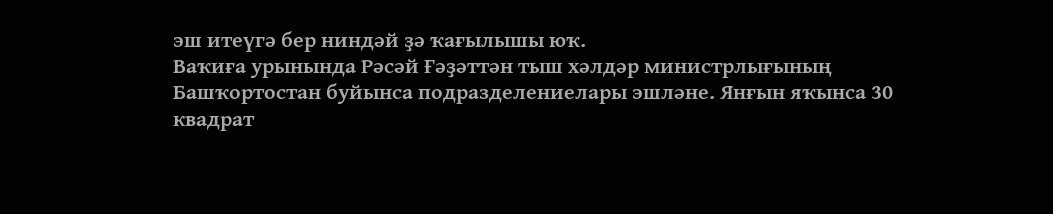эш итеүгә бер ниндәй ҙә ҡағылышы юҡ.
Ваҡиға урынында Рәсәй Ғәҙәттән тыш хәлдәр министрлығының Башҡортостан буйынса подразделениелары эшләне. Янғын яҡынса 30 квадрат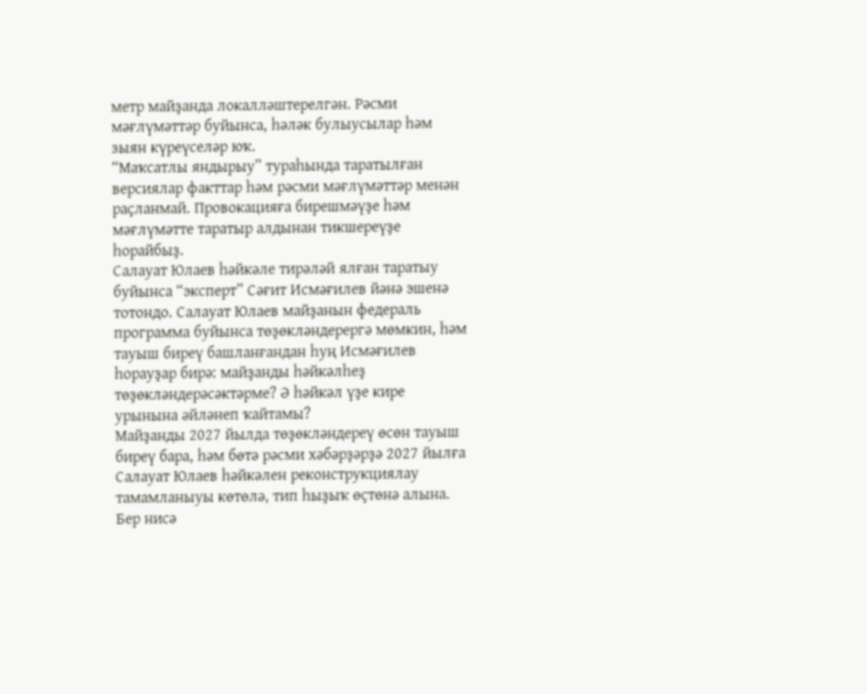метр майҙанда локалләштерелгән. Рәсми мәғлүмәттәр буйынса, һәләк булыусылар һәм зыян күреүселәр юҡ.
“Маҡсатлы яндырыу” тураһында таратылған версиялар факттар һәм рәсми мәғлүмәттәр менән раҫланмай. Провокацияға бирешмәүҙе һәм мәғлүмәтте таратыр алдынан тикшереүҙе һорайбыҙ.
Салауат Юлаев һәйкәле тирәләй ялған таратыу буйынса “эксперт” Сәғит Исмәғилев йәнә эшенә тотондо. Салауат Юлаев майҙанын федераль программа буйынса төҙөкләндерергә мөмкин, һәм тауыш биреү башланғандан һуң Исмәғилев һорауҙар бирә: майҙанды һәйкәлһеҙ төҙөкләндерәсәктәрме? Ә һәйкәл үҙе кире урынына әйләнеп ҡайтамы?
Майҙанды 2027 йылда төҙөкләндереү өсөн тауыш биреү бара, һәм бөтә рәсми хәбәрҙәрҙә 2027 йылға Салауат Юлаев һәйкәлен реконструкциялау тамамланыуы көтөлә, тип һыҙыҡ өҫтөнә алына. Бер нисә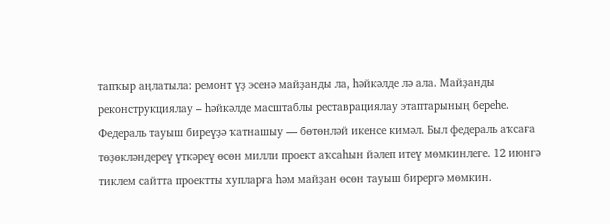тапҡыр аңлатыла: ремонт үҙ эсенә майҙанды ла, һәйкәлде лә ала. Майҙанды реконструкциялау – һәйкәлде масштаблы реставрациялау этаптарының береһе.
Федераль тауыш биреүҙә ҡатнашыу — бөтөнләй икенсе кимәл. Был федераль аҡсаға төҙөкләндереү үткәреү өсөн милли проект аҡсаһын йәлеп итеү мөмкинлеге. 12 июнгә тиклем сайтта проектты хупларға һәм майҙан өсөн тауыш бирергә мөмкин.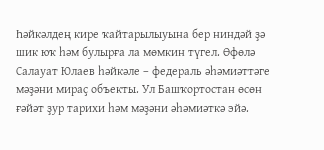Һәйкәлдең кире ҡайтарылыуына бер ниндәй ҙә шик юҡ һәм булырға ла мөмкин түгел. Өфөлә Салауат Юлаев һәйкәле – федераль әһәмиәттәге мәҙәни мираҫ объекты. Ул Башҡортостан өсөн ғәйәт ҙур тарихи һәм мәҙәни әһәмиәткә эйә.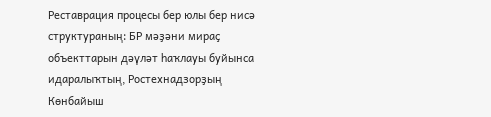Реставрация процесы бер юлы бер нисә структураның: БР мәҙәни мираҫ объекттарын дәүләт һаҡлауы буйынса идаралыҡтың, Ростехнадзорҙың Көнбайыш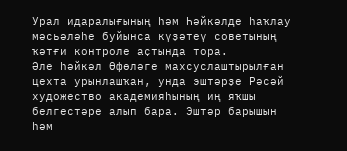Урал идаралығының һәм Һәйкәлде һаҡлау мәсьәләһе буйынса күҙәтеү советының ҡәтғи контроле аҫтында тора.
Әле һәйкәл Өфөләге махсуслаштырылған цехта урынлашҡан, унда эштәрҙе Рәсәй художество академияһының иң яҡшы белгестәре алып бара. Эштәр барышын һәм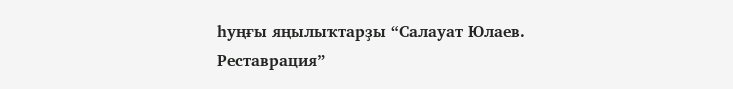һуңғы яңылыҡтарҙы “Салауат Юлаев. Реставрация”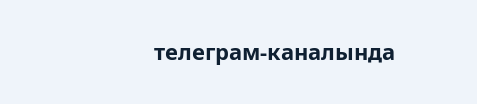телеграм-каналында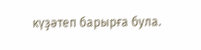күҙәтеп барырға була.